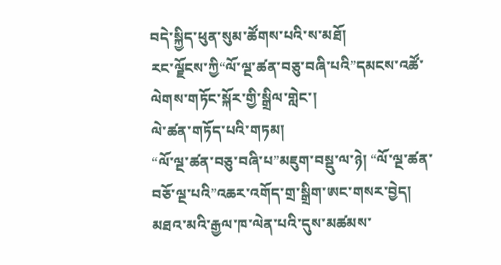བདེ་སྐྱིད་ཕུན་སུམ་ཚོགས་པའི་ས་མཐོ།
རང་ལྗོངས་ཀྱི“ལོ་ལྔ་ཚན་བཅུ་བཞི་པའི”དམངས་འཚོ་ལེགས་གཏོང་སྐོར་གྱི་སྒྲིལ་གླེང་།
ལེ་ཚན་གཏོད་པའི་གཏམ།
“ལོ་ལྔ་ཚན་བཅུ་བཞི་པ”མཇུག་བསྡུ་ལ་ཉེ། “ལོ་ལྔ་ཚན་བཅོ་ལྔ་པའི”འཆར་འགོད་གྲ་སྒྲིག་ཨང་གསར་བྱེད། མཐའ་མའི་རྒྱལ་ཁ་ལེན་པའི་དུས་མཚམས་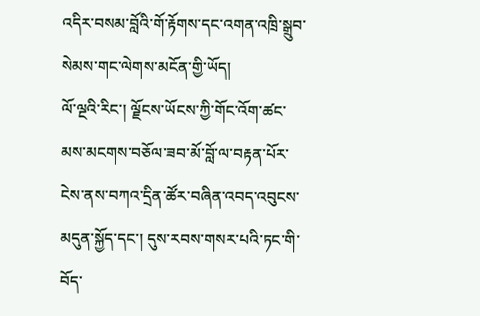འདིར་བསམ་བློའི་གོ་རྟོགས་དང་འགན་འཁྲི་སྒྲུབ་སེམས་གང་ལེགས་མངོན་གྱི་ཡོད།
ལོ་ལྔའི་རིང་། ལྗོངས་ཡོངས་ཀྱི་གོང་འོག་ཚང་མས་མངགས་བཅོལ་ཟབ་མོ་བློ་ལ་བརྟན་པོར་ངེས་ནས་བཀའ་དྲིན་ཚོར་བཞིན་འབད་འབུངས་མདུན་སྐྱོད་དང་། དུས་རབས་གསར་པའི་ཏང་གི་བོད་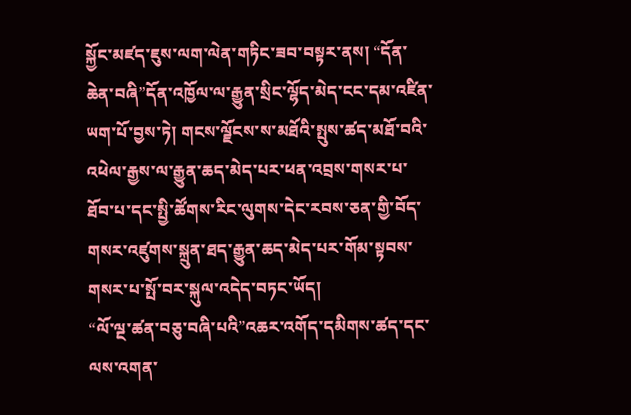སྐྱོང་མཛད་ཇུས་ལག་ལེན་གཏིང་ཟབ་བསྟར་ནས། “དོན་ཆེན་བཞི”དོན་འཁྱོལ་ལ་རྒྱུན་སྲིང་ལྷོད་མེད་ངང་དམ་འཛིན་ཡག་པོ་བྱས་ཏེ། གངས་ལྗོངས་ས་མཐོའི་སྤུས་ཚད་མཐོ་བའི་འཕེལ་རྒྱས་ལ་རྒྱུན་ཆད་མེད་པར་ཕན་འབྲས་གསར་པ་ཐོབ་པ་དང་སྤྱི་ཚོགས་རིང་ལུགས་དེང་རབས་ཅན་གྱི་བོད་གསར་འཛུགས་སྐྲུན་ཐད་རྒྱུན་ཆད་མེད་པར་གོམ་སྟབས་གསར་པ་སྤོ་བར་སྐུལ་འདེད་བཏང་ཡོད།
“ལོ་ལྔ་ཚན་བཅུ་བཞི་པའི”འཆར་འགོད་དམིགས་ཚད་དང་ལས་འགན་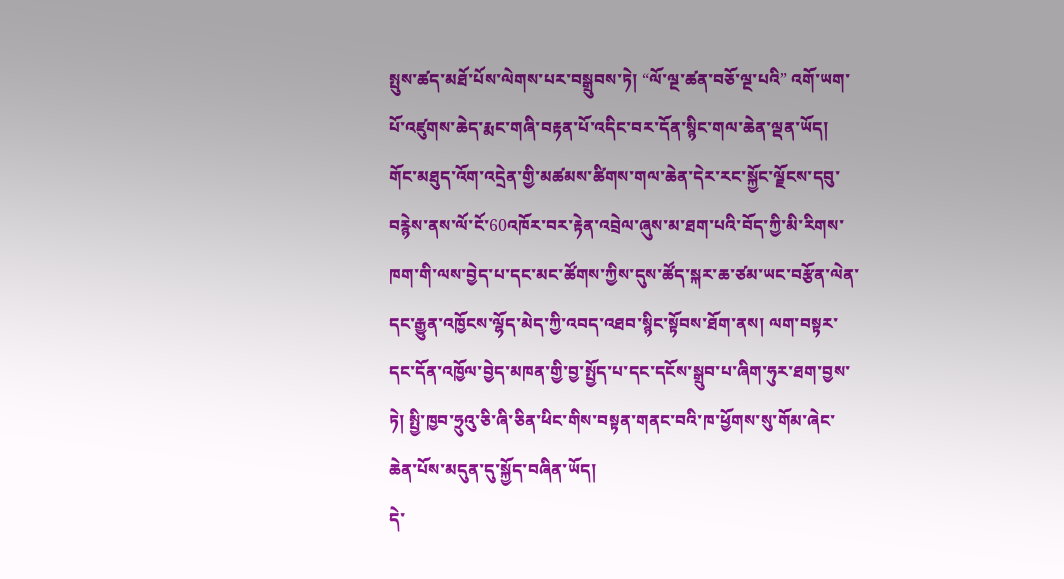སྤུས་ཚད་མཐོ་པོས་ལེགས་པར་བསྒྲུབས་ཏེ། “ལོ་ལྔ་ཚན་བཅོ་ལྔ་པའི” འགོ་ཡག་པོ་འཛུགས་ཆེད་རྨང་གཞི་བརྟན་པོ་འདིང་བར་དོན་སྙིང་གལ་ཆེན་ལྡན་ཡོད། གོང་མཐུད་འོག་འདྲེན་གྱི་མཚམས་ཚིགས་གལ་ཆེན་དེར་རང་སྐྱོང་ལྗོངས་དབུ་བརྙེས་ནས་ལོ་ངོ་60འཁོར་བར་རྟེན་འབྲེལ་ཞུས་མ་ཐག་པའི་བོད་ཀྱི་མི་རིགས་ཁག་གི་ལས་བྱེད་པ་དང་མང་ཚོགས་ཀྱིས་དུས་ཚོད་སྐར་ཆ་ཙམ་ཡང་བརྩོན་ལེན་དང་རྒྱུན་འཁྱོངས་ལྷོད་མེད་ཀྱི་འབད་འཐབ་སྙིང་སྟོབས་ཐོག་ནས། ལག་བསྟར་དང་དོན་འཁྱོལ་བྱེད་མཁན་གྱི་བྱ་སྤྱོད་པ་དང་དངོས་སྒྲུབ་པ་ཞིག་ཧུར་ཐག་བྱས་ཏེ། སྤྱི་ཁྱབ་ཧྲུའུ་ཅི་ཞི་ཅིན་ཕིང་གིས་བསྟན་གནང་བའི་ཁ་ཕྱོགས་སུ་གོམ་ཞེང་ཆེན་པོས་མདུན་དུ་སྐྱོད་བཞིན་ཡོད།
དེ་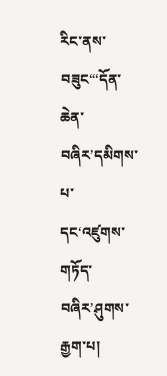རིང་ནས་བཟུང“‘དོན་ཆེན་བཞིར’དམིགས་པ་དང‘འཛུགས་གཏོད་བཞིར’ཤུགས་རྒྱག་པ།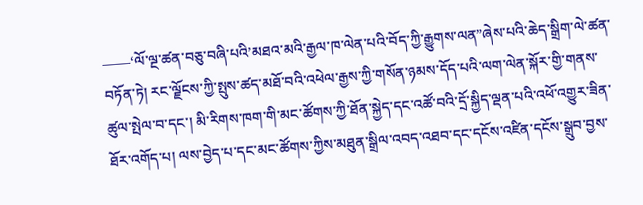——‘ལོ་ལྔ་ཚན་བཅུ་བཞི་པའི’མཐའ་མའི་རྒྱལ་ཁ་ལེན་པའི་བོད་ཀྱི་རྒྱུགས་ལན”ཞེས་པའི་ཆེད་སྒྲིག་ལེ་ཚན་བཏོན་ཏེ། རང་ལྗོངས་ཀྱི་སྤུས་ཚད་མཐོ་བའི་འཕེལ་རྒྱས་ཀྱི་གསོན་ཉམས་དོད་པའི་ལག་ལེན་སྐོར་གྱི་གནས་ཚུལ་སྤེལ་བ་དང་། མི་རིགས་ཁག་གི་མང་ཚོགས་ཀྱི་ཐོན་སྐྱེད་དང་འཚོ་བའི་དྲོ་སྐྱིད་ལྡན་པའི་འཕོ་འགྱུར་ཟིན་ཐོར་འགོད་པ། ལས་བྱེད་པ་དང་མང་ཚོགས་ཀྱིས་མཐུན་སྒྲིལ་འབད་འཐབ་དང་དངོས་འཛིན་དངོས་སྒྲུབ་བྱས་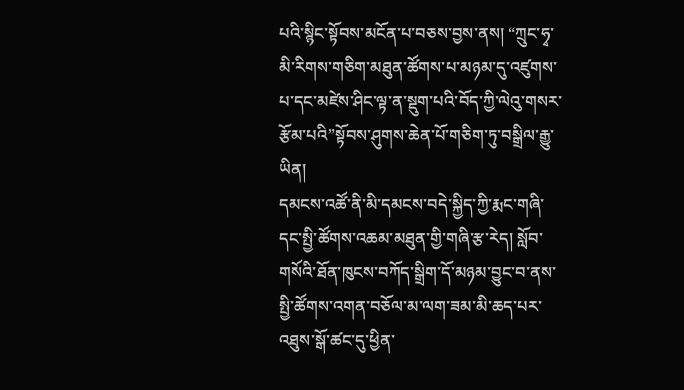པའི་སྙིང་སྟོབས་མངོན་པ་བཅས་བྱས་ནས། “ཀྲུང་ཧྭ་མི་རིགས་གཅིག་མཐུན་ཚོགས་པ་མཉམ་དུ་འཛུགས་པ་དང་མཛེས་ཤིང་ལྟ་ན་སྡུག་པའི་བོད་ཀྱི་ལེའུ་གསར་རྩོམ་པའི”སྟོབས་ཤུགས་ཆེན་པོ་གཅིག་ཏུ་བསྒྲིལ་རྒྱུ་ཡིན།
དམངས་འཚོ་ནི་མི་དམངས་བདེ་སྐྱིད་ཀྱི་རྨང་གཞི་དང་སྤྱི་ཚོགས་འཆམ་མཐུན་གྱི་གཞི་རྩ་རེད། སློབ་གསོའི་ཐོན་ཁུངས་བཀོད་སྒྲིག་དོ་མཉམ་བྱུང་བ་ནས་སྤྱི་ཚོགས་འགན་བཅོལ་མ་ལག་ཟམ་མི་ཆད་པར་འཐུས་སྒོ་ཚང་དུ་ཕྱིན་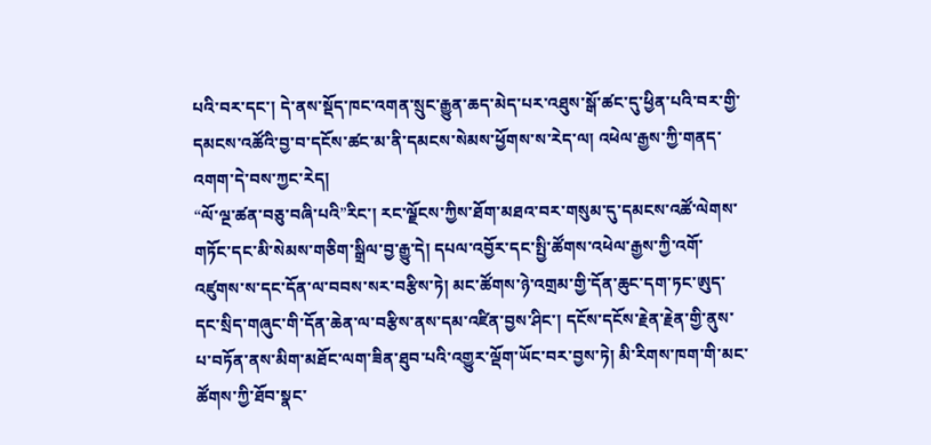པའི་བར་དང་། དེ་ནས་སྡོད་ཁང་འགན་སྲུང་རྒྱུན་ཆད་མེད་པར་འཐུས་སྒོ་ཚང་དུ་ཕྱིན་པའི་བར་གྱི་དམངས་འཚོའི་བྱ་བ་དངོས་ཚང་མ་ནི་དམངས་སེམས་ཕྱོགས་ས་རེད་ལ། འཕེལ་རྒྱས་ཀྱི་གནད་འགག་དེ་བས་ཀྱང་རེད།
“ལོ་ལྔ་ཚན་བཅུ་བཞི་པའི”རིང་། རང་ལྗོངས་ཀྱིས་ཐོག་མཐའ་བར་གསུམ་དུ་དམངས་འཚོ་ལེགས་གཏོང་དང་མི་སེམས་གཅིག་སྒྲིལ་བྱ་རྒྱུ་དེ། དཔལ་འབྱོར་དང་སྤྱི་ཚོགས་འཕེལ་རྒྱས་ཀྱི་འགོ་འཛུགས་ས་དང་དོན་ལ་བབས་སར་བརྩིས་ཏེ། མང་ཚོགས་ཉེ་འགྲམ་གྱི་དོན་ཆུང་དག་ཏང་ཨུད་དང་སྲིད་གཞུང་གི་དོན་ཆེན་ལ་བརྩིས་ནས་དམ་འཛིན་བྱས་ཤིང་། དངོས་དངོས་རྗེན་རྗེན་གྱི་ནུས་པ་བཏོན་ནས་མིག་མཐོང་ལག་ཟིན་ཐུབ་པའི་འགྱུར་ལྡོག་ཡོང་བར་བྱས་ཏེ། མི་རིགས་ཁག་གི་མང་ཚོགས་ཀྱི་ཐོབ་སྣང་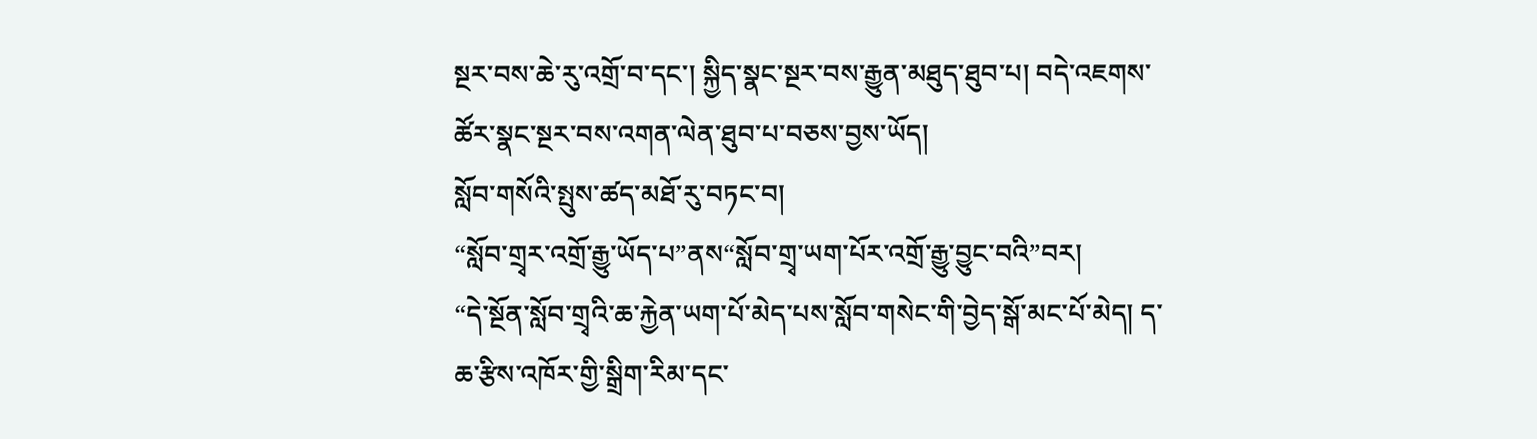སྔར་བས་ཆེ་རུ་འགྲོ་བ་དང་། སྐྱིད་སྣང་སྔར་བས་རྒྱུན་མཐུད་ཐུབ་པ། བདེ་འཇགས་ཚོར་སྣང་སྔར་བས་འགན་ལེན་ཐུབ་པ་བཅས་བྱས་ཡོད།
སློབ་གསོའི་སྤུས་ཚད་མཐོ་རུ་བཏང་བ།
“སློབ་གྲྭར་འགྲོ་རྒྱུ་ཡོད་པ”ནས“སློབ་གྲྭ་ཡག་པོར་འགྲོ་རྒྱུ་བྱུང་བའི”བར།
“དེ་སྔོན་སློབ་གྲྭའི་ཆ་རྐྱེན་ཡག་པོ་མེད་པས་སློབ་གསེང་གི་བྱེད་སྒོ་མང་པོ་མེད། ད་ཆ་རྩིས་འཁོར་གྱི་སྒྲིག་རིམ་དང་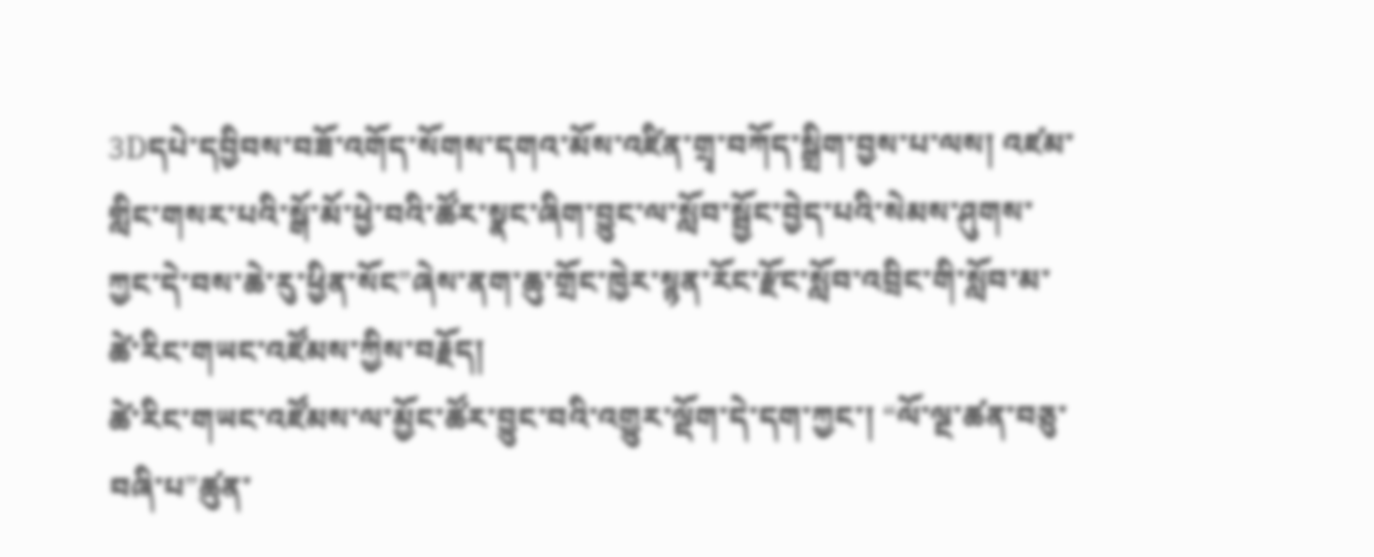3Dདཔེ་དབྱིབས་བཟོ་འགོད་སོགས་དགའ་མོས་འཛིན་གྲྭ་བཀོད་སྒྲིག་བྱས་པ་ལས། འཛམ་གླིང་གསར་པའི་སྒོ་མོ་ཕྱེ་བའི་ཚོར་སྣང་ཞིག་བྱུང་ལ་སློབ་སྦྱོང་བྱེད་པའི་སེམས་ཤུགས་ཀྱང་དེ་བས་ཆེ་རུ་ཕྱིན་སོང”ཞེས་ནག་ཆུ་གྲོང་ཁྱེར་སྙན་རོང་རྫོང་སློབ་འབྲིང་གི་སློབ་མ་ཚེ་རིང་གཡང་འཛོམས་ཀྱིས་བརྗོད།
ཚེ་རིང་གཡང་འཛོམས་ལ་མྱོང་ཚོར་བྱུང་བའི་འགྱུར་ལྡོག་དེ་དག་ཀྱང་། “ལོ་ལྔ་ཚན་བཅུ་བཞི་པ”ཚུན་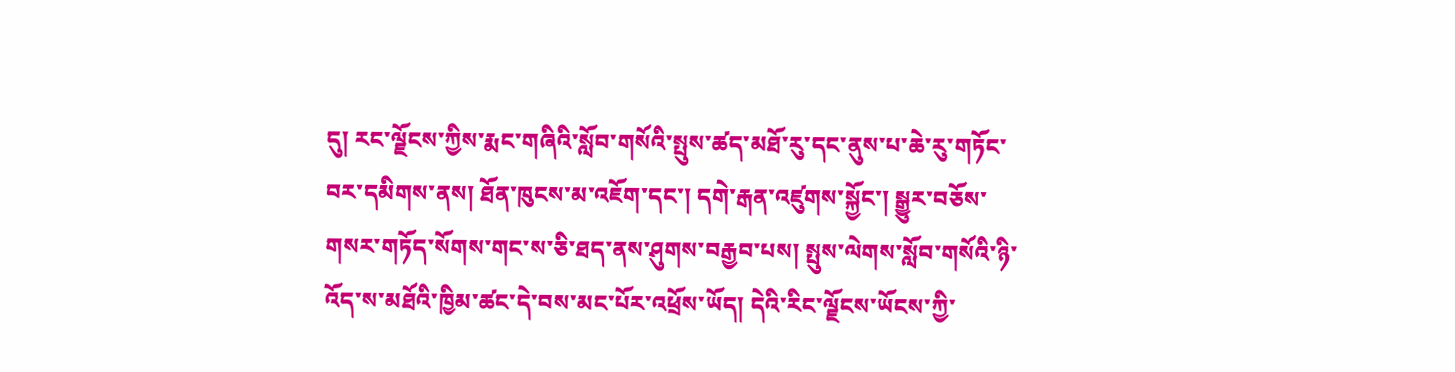དུ། རང་ལྗོངས་ཀྱིས་རྨང་གཞིའི་སློབ་གསོའི་སྤུས་ཚད་མཐོ་རུ་དང་ནུས་པ་ཆེ་རུ་གཏོང་བར་དམིགས་ནས། ཐོན་ཁུངས་མ་འཇོག་དང་། དགེ་རྒན་འཛུགས་སྐྱོང་། སྒྱུར་བཅོས་གསར་གཏོད་སོགས་གང་ས་ཅི་ཐད་ནས་ཤུགས་བརྒྱབ་པས། སྤུས་ལེགས་སློབ་གསོའི་ཉི་འོད་ས་མཐོའི་ཁྱིམ་ཚང་དེ་བས་མང་པོར་འཕྲོས་ཡོད། དེའི་རིང་ལྗོངས་ཡོངས་ཀྱི་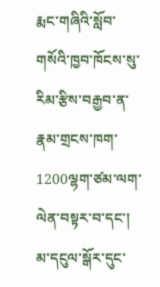རྨང་གཞིའི་སློབ་གསོའི་ཁྱབ་ཁོངས་སུ་རིམ་རྩིས་བརྒྱབ་ན་རྣམ་གྲངས་ཁག་1200ལྷག་ཙམ་ལག་ལེན་བསྟར་བ་དང་། མ་དངུལ་སྒོར་དུང་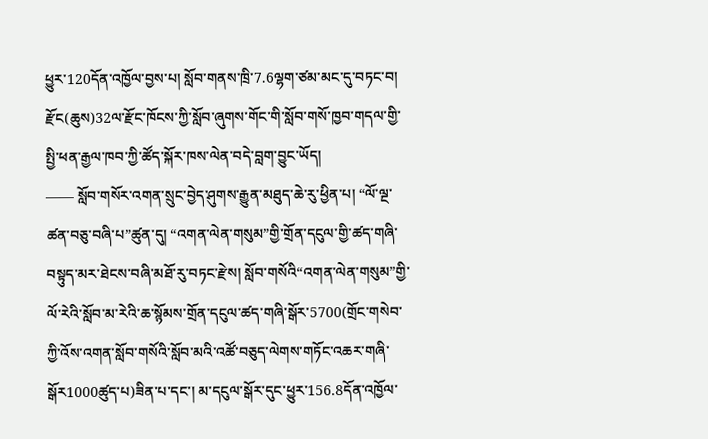ཕྱུར་120དོན་འཁྱོལ་བྱས་པ། སློབ་གནས་ཁྲི་7.6ལྷག་ཙམ་མང་དུ་བཏང་བ། རྫོང(ཆུས)32ལ་རྫོང་ཁོངས་ཀྱི་སློབ་ཞུགས་གོང་གི་སློབ་གསོ་ཁྱབ་གདལ་གྱི་སྤྱི་ཕན་རྒྱལ་ཁབ་ཀྱི་ཚོད་སྐོར་ཁས་ལེན་བདེ་བླག་བྱུང་ཡོད།
—— སློབ་གསོར་འགན་སྲུང་བྱེད་ཤུགས་རྒྱུན་མཐུད་ཆེ་རུ་ཕྱིན་པ། “ལོ་ལྔ་ཚན་བཅུ་བཞི་པ”ཚུན་དུ། “འགན་ལེན་གསུམ”གྱི་གྲོན་དངུལ་གྱི་ཚད་གཞི་བསྟུད་མར་ཐེངས་བཞི་མཐོ་རུ་བཏང་རྫེས། སློབ་གསོའི“འགན་ལེན་གསུམ”གྱི་ལོ་རེའི་སློབ་མ་རེའི་ཆ་སྙོམས་གྲོན་དངུལ་ཚད་གཞི་སྒོར་5700(གྲོང་གསེབ་ཀྱི་འོས་འགན་སློབ་གསོའི་སློབ་མའི་འཚོ་བཅུད་ལེགས་གཏོང་འཆར་གཞི་སྒོར1000ཚུད་པ)ཟིན་པ་དང་། མ་དངུལ་སྒོར་དུང་ཕྱུར་156.8དོན་འཁྱོལ་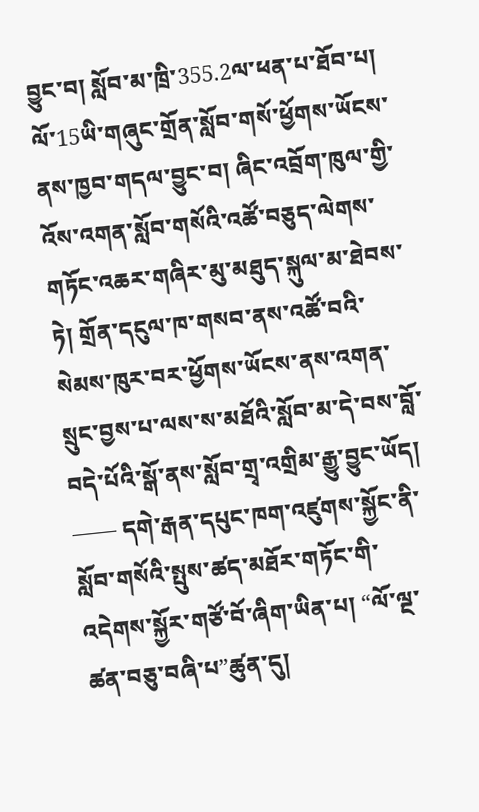བྱུང་བ། སློབ་མ་ཁྲི་355.2ལ་ཕན་པ་ཐོབ་པ། ལོ་15ཡི་གཞུང་གྲོན་སློབ་གསོ་ཕྱོགས་ཡོངས་ནས་ཁྱབ་གདལ་བྱུང་བ། ཞིང་འབྲོག་ཁུལ་གྱི་འོས་འགན་སློབ་གསོའི་འཚོ་བཅུད་ལེགས་གཏོང་འཆར་གཞིར་མུ་མཐུད་སྐུལ་མ་ཐེབས་ཏེ། གྲོན་དངུལ་ཁ་གསབ་ནས་འཚོ་བའི་སེམས་ཁུར་བར་ཕྱོགས་ཡོངས་ནས་འགན་སྲུང་བྱས་པ་ལས་ས་མཐོའི་སློབ་མ་དེ་བས་བློ་བདེ་པོའི་སྒོ་ནས་སློབ་གྲྭ་འགྲིམ་རྒྱུ་བྱུང་ཡོད།
—— དགེ་རྒན་དཔུང་ཁག་འཛུགས་སྐྱོང་ནི་སློབ་གསོའི་སྤུས་ཚད་མཐོར་གཏོང་གི་འདེགས་སྐྱོར་གཙོ་བོ་ཞིག་ཡིན་པ། “ལོ་ལྔ་ཚན་བཅུ་བཞི་པ”ཚུན་དུ།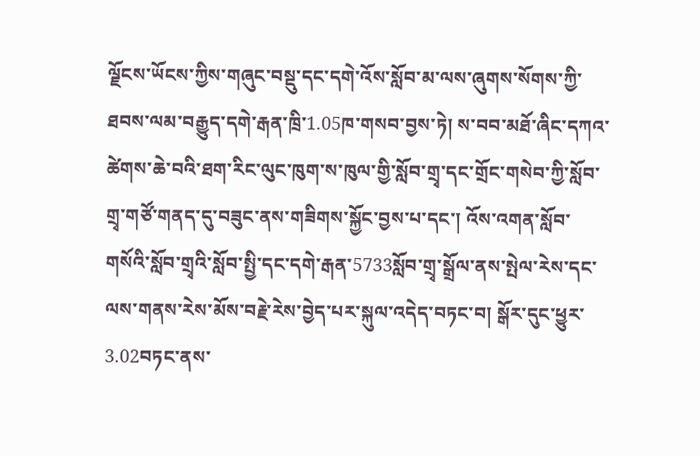ལྗོངས་ཡོངས་ཀྱིས་གཞུང་བསྡུ་དང་དགེ་འོས་སློབ་མ་ལས་ཞུགས་སོགས་ཀྱི་ཐབས་ལམ་བརྒྱུད་དགེ་རྒན་ཁྲི་1.05ཁ་གསབ་བྱས་ཏེ། ས་བབ་མཐོ་ཞིང་དཀའ་ཚེགས་ཆེ་བའི་ཐག་རིང་ལུང་ཁུག་ས་ཁུལ་གྱི་སློབ་གྲྭ་དང་གྲོང་གསེབ་ཀྱི་སློབ་གྲྭ་གཙོ་གནད་དུ་བཟུང་ནས་གཟིགས་སྐྱོང་བྱས་པ་དང་། འོས་འགན་སློབ་གསོའི་སློབ་གྲྭའི་སློབ་སྤྱི་དང་དགེ་རྒན་5733སློབ་གྲྭ་སྒྲོལ་ནས་སྤེལ་རེས་དང་ལས་གནས་རེས་མོས་བརྗེ་རེས་བྱེད་པར་སྐུལ་འདེད་བཏང་བ། སྒོར་དུང་ཕྱུར་3.02བཏང་ནས་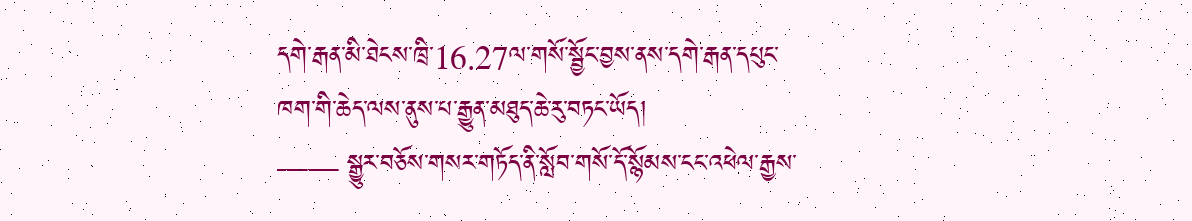དགེ་རྒན་མི་ཐེངས་ཁྲི་16.27ལ་གསོ་སྦྱོང་བྱས་ནས་དགེ་རྒན་དཔུང་ཁག་གི་ཆེད་ལས་ནུས་པ་རྒྱུན་མཐུད་ཆེ་རུ་བཏང་ཡོད།
—— སྒྱུར་བཅོས་གསར་གཏོད་ནི་སློབ་གསོ་དོ་སྙོམས་ངང་འཕེལ་རྒྱས་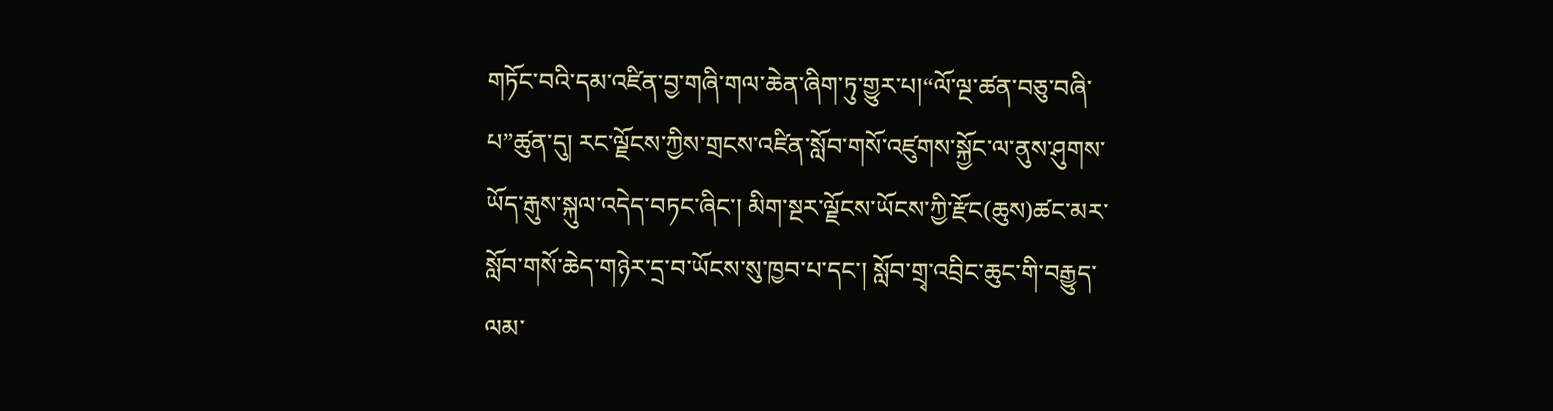གཏོང་བའི་དམ་འཛིན་བྱ་གཞི་གལ་ཆེན་ཞིག་ཏུ་གྱུར་པ།“ལོ་ལྔ་ཚན་བཅུ་བཞི་པ”ཚུན་དུ། རང་ལྗོངས་ཀྱིས་གྲངས་འཛིན་སློབ་གསོ་འཛུགས་སྐྱོང་ལ་ནུས་ཤུགས་ཡོད་རྒུས་སྐུལ་འདེད་བཏང་ཞིང་། མིག་སྔར་ལྗོངས་ཡོངས་ཀྱི་རྫོང(ཆུས)ཚང་མར་སློབ་གསོ་ཆེད་གཉེར་དྲ་བ་ཡོངས་སུ་ཁྱབ་པ་དང་། སློབ་གྲྭ་འབྲིང་ཆུང་གི་བརྒྱུད་ལམ་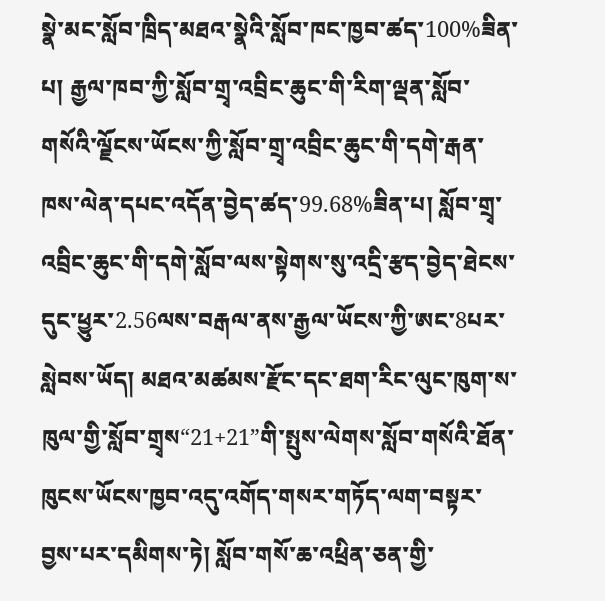སྣེ་མང་སློབ་ཁྲིད་མཐའ་སྣེའི་སློབ་ཁང་ཁྱབ་ཚད་100%ཟིན་པ། རྒྱལ་ཁབ་ཀྱི་སློབ་གྲྭ་འབྲིང་ཆུང་གི་རིག་ལྡན་སློབ་གསོའི་ལྗོངས་ཡོངས་ཀྱི་སློབ་གྲྭ་འབྲིང་ཆུང་གི་དགེ་རྒན་ཁས་ལེན་དཔང་འདོན་བྱེད་ཚད་99.68%ཟིན་པ། སློབ་གྲྭ་འབྲིང་ཆུང་གི་དགེ་སློབ་ལས་སྟེགས་སུ་འདྲི་རྩད་བྱེད་ཐེངས་དུང་ཕྱུར་2.56ལས་བརྒལ་ནས་རྒྱལ་ཡོངས་ཀྱི་ཨང་8པར་སླེབས་ཡོད། མཐའ་མཚམས་རྫོང་དང་ཐག་རིང་ལུང་ཁུག་ས་ཁུལ་གྱི་སློབ་གྲྭས“21+21”གི་སྤུས་ལེགས་སློབ་གསོའི་ཐོན་ཁུངས་ཡོངས་ཁྱབ་འདུ་འགོད་གསར་གཏོད་ལག་བསྟར་བྱས་པར་དམིགས་ཏེ། སློབ་གསོ་ཆ་འཕྲིན་ཅན་གྱི་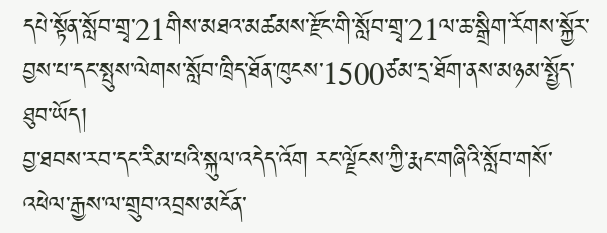དཔེ་སྟོན་སློབ་གྲྭ་21གིས་མཐའ་མཚམས་རྫོང་གི་སློབ་གྲྭ་21ལ་ཆ་སྒྲིག་རོགས་སྐྱོར་བྱས་པ་དང་སྤུས་ལེགས་སློབ་ཁྲིད་ཐོན་ཁུངས་1500ཙམ་དྲ་ཐོག་ནས་མཉམ་སྤྱོད་ཐུབ་ཡོད།
བྱ་ཐབས་རབ་དང་རིམ་པའི་སྐུལ་འདེད་འོག རང་ལྗོངས་ཀྱི་རྨང་གཞིའི་སློབ་གསོ་འཕེལ་རྒྱས་ལ་གྲུབ་འབྲས་མངོན་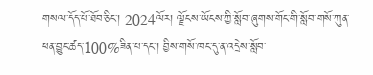གསལ་དོད་པོ་ཐོབ་ཅིང་། 2024ལོར། ལྗོངས་ཡོངས་ཀྱི་སློབ་ཞུགས་གོང་གི་སློབ་གསོ་ཀུན་ཕན་བྱུང་ཚད་100%ཟིན་པ་དང་། བྱིས་གསོ་ཁང་དུ་ན་འདྲེས་སློབ་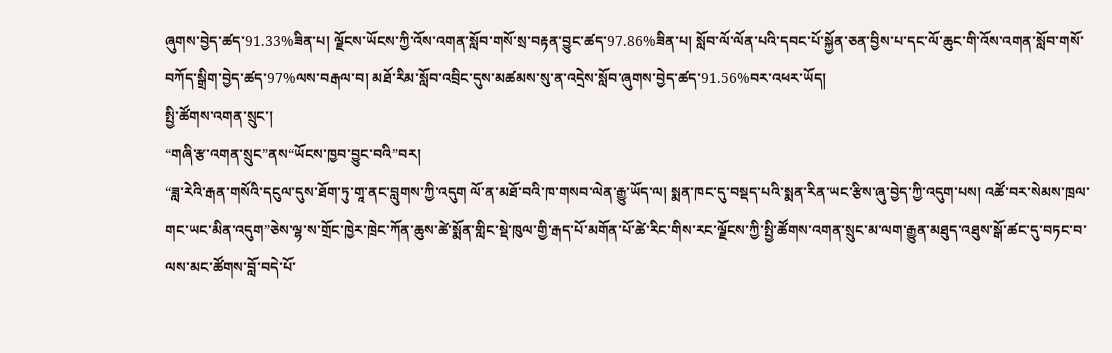ཞུགས་བྱེད་ཚད་91.33%ཟིན་པ། ལྗོངས་ཡོངས་ཀྱི་འོས་འགན་སློབ་གསོ་སྲ་བརྟན་བྱུང་ཚད་97.86%ཟིན་པ། སློབ་ལོ་ལོན་པའི་དབང་པོ་སྐྱོན་ཅན་བྱིས་པ་དང་ལོ་ཆུང་གི་འོས་འགན་སློབ་གསོ་བཀོད་སྒྲིག་བྱེད་ཚད་97%ལས་བརྒལ་བ། མཐོ་རིམ་སློབ་འབྲིང་དུས་མཚམས་སུ་ན་འདྲེས་སློབ་ཞུགས་བྱེད་ཚད་91.56%བར་འཕར་ཡོད།
སྤྱི་ཚོགས་འགན་སྲུང་།
“གཞི་རྩ་འགན་སྲུང”ནས“ཡོངས་ཁྱབ་བྱུང་བའི”བར།
“ཟླ་རེའི་རྒན་གསོའི་དངུལ་དུས་ཐོག་ཏུ་གཱ་ནང་བླུགས་ཀྱི་འདུག ལོ་ན་མཐོ་བའི་ཁ་གསབ་ལེན་རྒྱུ་ཡོད་ལ། སྨན་ཁང་དུ་བསྡད་པའི་སྨན་རིན་ཡང་རྩིས་ཞུ་བྱེད་ཀྱི་འདུག་པས། འཚོ་བར་སེམས་ཁྲལ་གང་ཡང་མིན་འདུག”ཅེས་ལྷ་ས་གྲོང་ཁྱེར་ཁྲེང་ཀོན་ཆུས་ཚེ་སྨོན་གླིང་སྡེ་ཁུལ་གྱི་རྒད་པོ་མགོན་པོ་ཚེ་རིང་གིས་རང་ལྗོངས་ཀྱི་སྤྱི་ཚོགས་འགན་སྲུང་མ་ལག་རྒྱུན་མཐུད་འཐུས་སྒོ་ཚང་དུ་བཏང་བ་ལས་མང་ཚོགས་བློ་བདེ་པོ་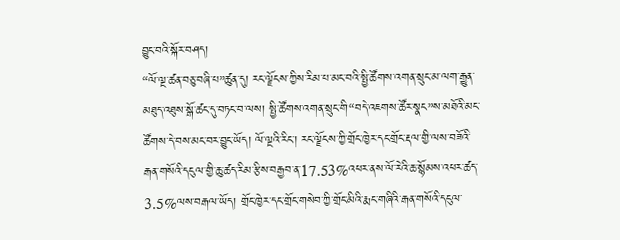བྱུང་བའི་སྐོར་བཤད།
“ལོ་ལྔ་ཚན་བཅུ་བཞི་པ”ཚུན་དུ། རང་ལྗོངས་ཀྱིས་རིམ་པ་མང་བའི་སྤྱི་ཚོགས་འགན་སྲུང་མ་ལག་རྒྱུན་མཐུད་འཐུས་སྒོ་ཚང་དུ་བཏང་བ་ལས། སྤྱི་ཚོགས་འགན་སྲུང་གི“བདེ་འཇགས་ཚོར་སྣང”ས་མཐོའི་མང་ཚོགས་དེ་བས་མང་བར་བྱུང་ཡོད། ལོ་ལྔའི་རིང་། རང་ལྗོངས་ཀྱི་གྲོང་ཁྱེར་དང་གྲོང་རྡལ་གྱི་ལས་བཟོའི་རྒན་གསོའི་དངུལ་གྱི་ཆུ་ཚད་རིམ་རྩིས་བརྒྱབ་ན་17.53%འཕར་ནས་ལོ་རེའི་ཆ་སྙོམས་འཕར་ཚད་3.5%ལས་བརྒལ་ཡོད། གྲོང་ཁྱེར་དང་གྲོང་གསེབ་ཀྱི་གྲོང་མིའི་རྨང་གཞིའི་རྒན་གསོའི་དངུལ་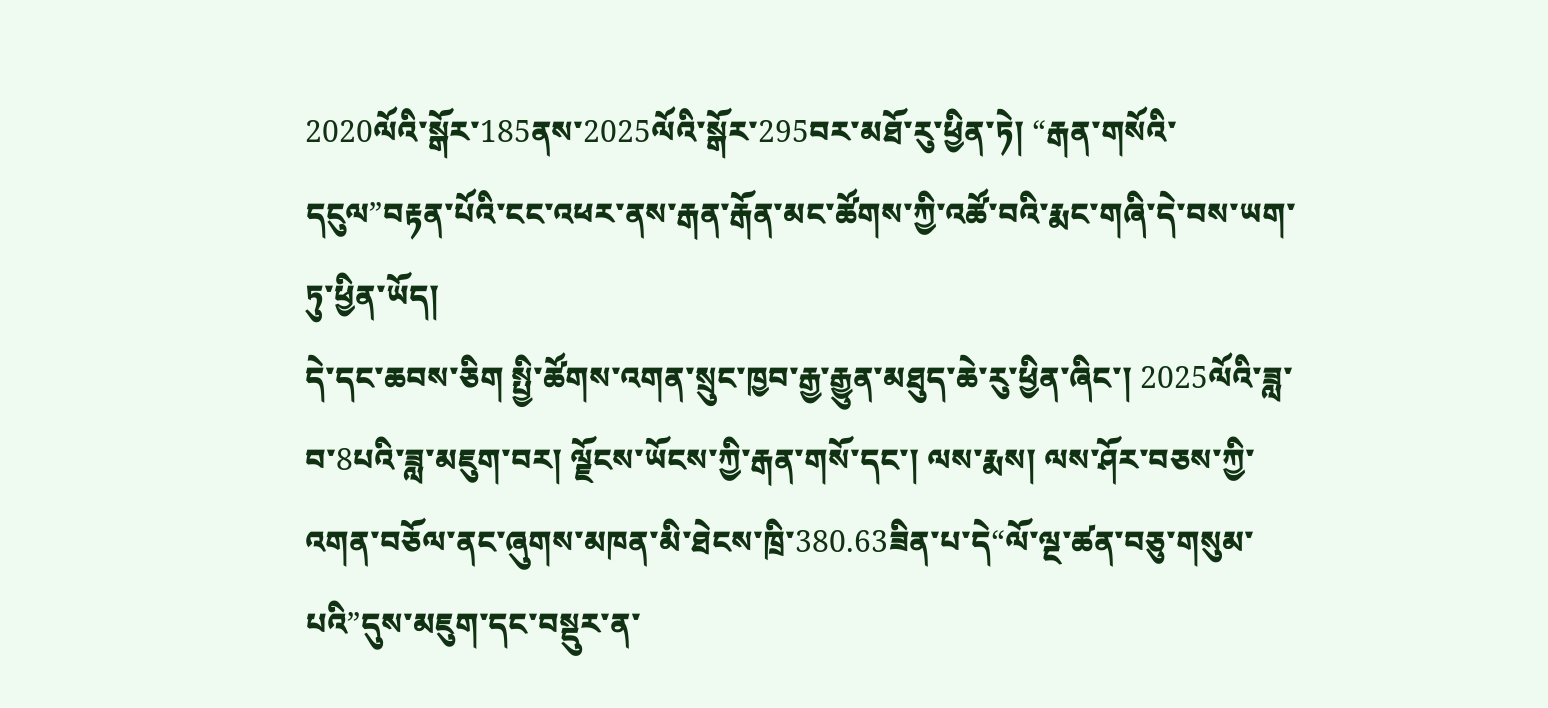2020ལོའི་སྒོར་185ནས་2025ལོའི་སྒོར་295བར་མཐོ་རུ་ཕྱིན་ཏེ། “རྒན་གསོའི་དངུལ”བརྟན་པོའི་ངང་འཕར་ནས་རྒན་རྒོན་མང་ཚོགས་ཀྱི་འཚོ་བའི་རྨང་གཞི་དེ་བས་ཡག་ཏུ་ཕྱིན་ཡོད།
དེ་དང་ཆབས་ཅིག སྤྱི་ཚོགས་འགན་སྲུང་ཁྱབ་རྒྱ་རྒྱུན་མཐུད་ཆེ་རུ་ཕྱིན་ཞིང་། 2025ལོའི་ཟླ་བ་8པའི་ཟླ་མཇུག་བར། ལྗོངས་ཡོངས་ཀྱི་རྒན་གསོ་དང་། ལས་རྨས། ལས་ཤོར་བཅས་ཀྱི་འགན་བཅོལ་ནང་ཞུགས་མཁན་མི་ཐེངས་ཁྲི་380.63ཟིན་པ་དེ“ལོ་ལྔ་ཚན་བཅུ་གསུམ་པའི”དུས་མཇུག་དང་བསྡུར་ན་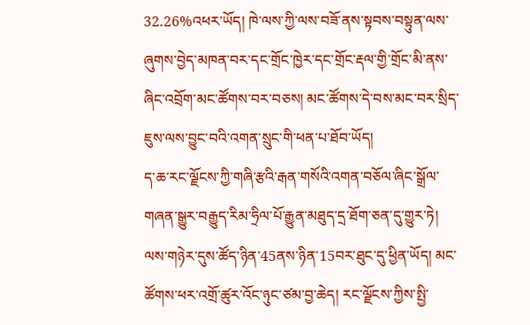32.26%འཕར་ཡོད། ཁེ་ལས་ཀྱི་ལས་བཟོ་ནས་སྟབས་བསྟུན་ལས་ཞུགས་བྱེད་མཁན་བར་དང་གྲོང་ཁྱེར་དང་གྲོང་རྡལ་གྱི་གྲོང་མི་ནས་ཞིང་འབྲོག་མང་ཚོགས་བར་བཅས། མང་ཚོགས་དེ་བས་མང་བར་སྲིད་ཇུས་ལས་བྱུང་བའི་འགན་སྲུང་གི་ཕན་པ་ཐོབ་ཡོད།
ད་ཆ་རང་ལྗོངས་ཀྱི་གཞི་རྩའི་རྒན་གསོའི་འགན་བཅོལ་ཞིང་སྒྲོལ་གཞན་སྒྱུར་བརྒྱུད་རིམ་ཧྲིལ་པོ་རྒྱུན་མཐུད་དྲ་ཐོག་ཅན་དུ་གྱུར་ཏེ། ལས་གཉེར་དུས་ཚོད་ཉིན་45ནས་ཉིན་15བར་ཐུང་དུ་ཕྱིན་ཡོད། མང་ཚོགས་ཕར་འགྲོ་ཚུར་འོང་ཉུང་ཙམ་བྱ་ཆེད། རང་ལྗོངས་ཀྱིས་སྤྱི་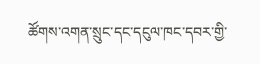ཚོགས་འགན་སྲུང་དང་དངུལ་ཁང་དབར་གྱི་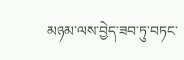མཉམ་ལས་བྱེད་ཟབ་ཏུ་བཏང་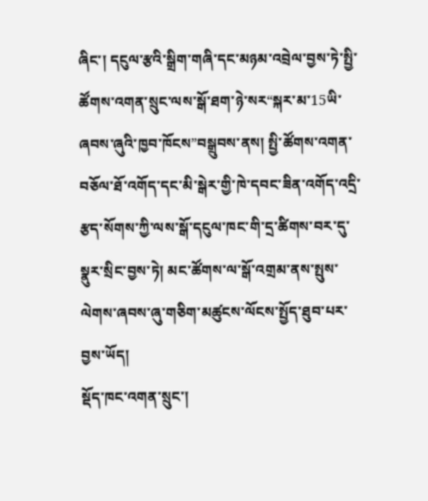ཞིང་། དངུལ་རྩའི་སྒྲིག་གཞི་དང་མཉམ་འབྲེལ་བྱས་ཏེ་སྤྱི་ཚོགས་འགན་སྲུང་ལས་སྒོ་ཐག་ཉེ་སར“སྐར་མ་15ཡི་ཞབས་ཞུའི་ཁྱབ་ཁོངས”བསྒྲུབས་ནས། སྤྱི་ཚོགས་འགན་བཅོལ་ཐོ་འགོད་དང་མི་སྒེར་གྱི་ཁེ་དབང་ཟིན་འགོད་འདྲི་རྩད་སོགས་ཀྱི་ལས་སྒོ་དངུལ་ཁང་གི་དྲ་ཚིགས་བར་དུ་སྣུར་སྲིང་བྱས་ཏེ། མང་ཚོགས་ལ་སྒོ་འགྲམ་ནས་སྤུས་ལེགས་ཞབས་ཞུ་གཅིག་མཚུངས་ལོངས་སྤྱོད་ཐུབ་པར་བྱས་ཡོད།
སྡོད་ཁང་འགན་སྲུང་།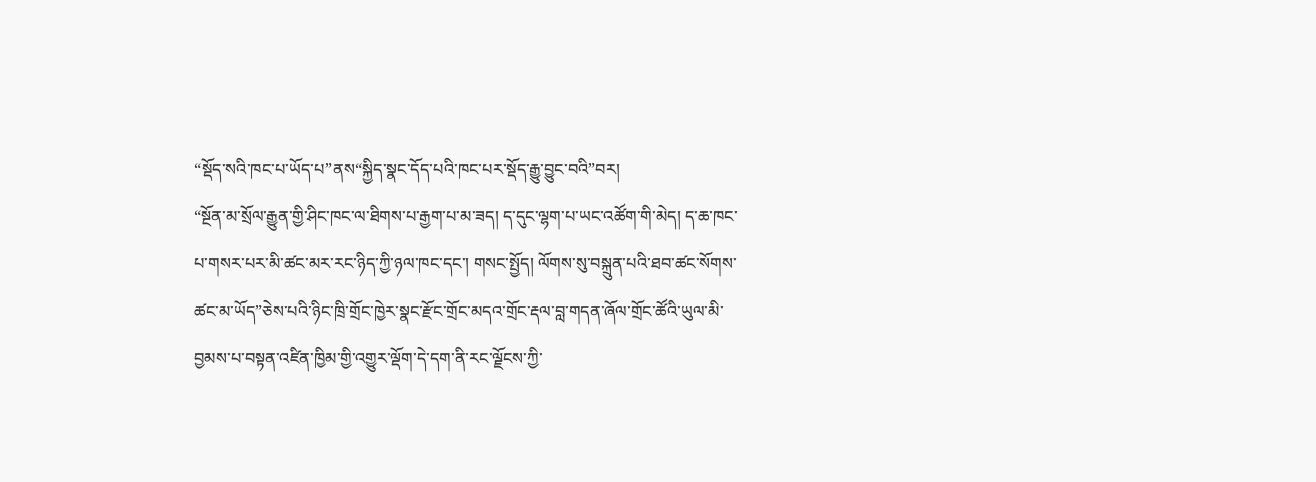“སྡོད་སའི་ཁང་པ་ཡོད་པ”ནས“སྐྱིད་སྣང་དོད་པའི་ཁང་པར་སྡོད་རྒྱུ་བྱུང་བའི”བར།
“སྔོན་མ་སྲོལ་རྒྱུན་གྱི་ཤིང་ཁང་ལ་ཐིགས་པ་རྒྱག་པ་མ་ཟད། ད་དུང་ལྷག་པ་ཡང་འཚོག་གི་མེད། ད་ཆ་ཁང་པ་གསར་པར་མི་ཚང་མར་རང་ཉིད་ཀྱི་ཉལ་ཁང་དང་། གསང་སྤྱོད། ལོགས་སུ་བསྐྲུན་པའི་ཐབ་ཚང་སོགས་ཚང་མ་ཡོད”ཅེས་པའི་ཉིང་ཁྲི་གྲོང་ཁྱེར་སྣང་རྫོང་གྲོང་མདའ་གྲོང་རྡལ་བླ་གདན་ཞོལ་གྲོང་ཚོའི་ཡུལ་མི་བྱམས་པ་བསྟན་འཛིན་ཁྱིམ་གྱི་འགྱུར་ལྡོག་དེ་དག་ནི་རང་ལྗོངས་ཀྱི་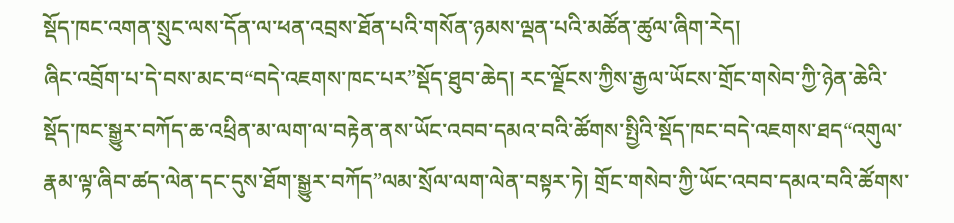སྡོད་ཁང་འགན་སྲུང་ལས་དོན་ལ་ཕན་འབྲས་ཐོན་པའི་གསོན་ཉམས་ལྡན་པའི་མཚོན་ཚུལ་ཞིག་རེད།
ཞིང་འབྲོག་པ་དེ་བས་མང་བ“བདེ་འཇགས་ཁང་པར”སྡོད་ཐུབ་ཆེད། རང་ལྗོངས་ཀྱིས་རྒྱལ་ཡོངས་གྲོང་གསེབ་ཀྱི་ཉེན་ཆེའི་སྡོད་ཁང་སྒྱུར་བཀོད་ཆ་འཕྲིན་མ་ལག་ལ་བརྟེན་ནས་ཡོང་འབབ་དམའ་བའི་ཚོགས་སྤྱིའི་སྡོད་ཁང་བདེ་འཇགས་ཐད“འགུལ་རྣམ་ལྟ་ཞིབ་ཚད་ལེན་དང་དུས་ཐོག་སྒྱུར་བཀོད”ལམ་སྲོལ་ལག་ལེན་བསྟར་ཏེ། གྲོང་གསེབ་ཀྱི་ཡོང་འབབ་དམའ་བའི་ཚོགས་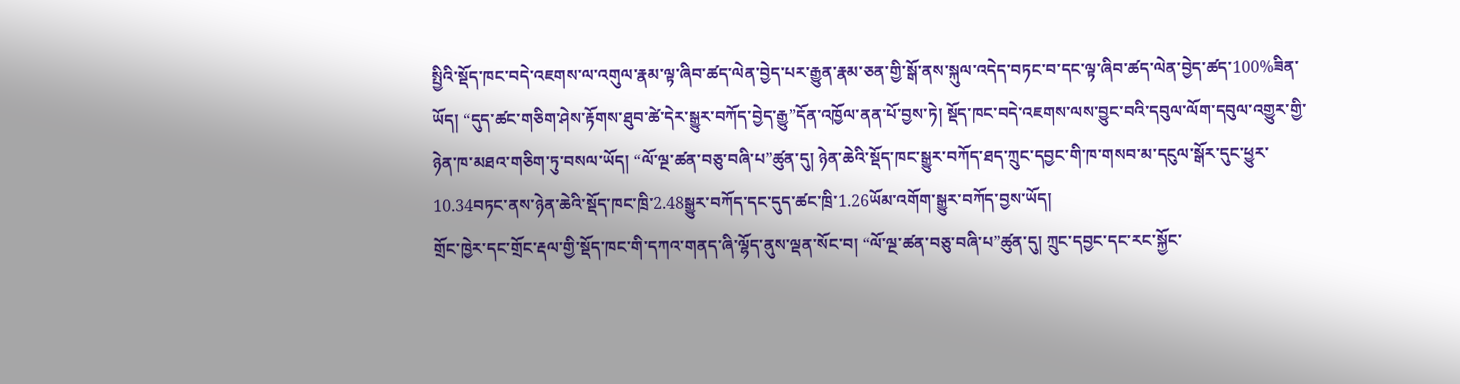སྤྱིའི་སྡོད་ཁང་བདེ་འཇགས་ལ་འགུལ་རྣམ་ལྟ་ཞིབ་ཚད་ལེན་བྱེད་པར་རྒྱུན་རྣམ་ཅན་གྱི་སྒོ་ནས་སྐུལ་འདེད་བཏང་བ་དང་ལྟ་ཞིབ་ཚད་ལེན་བྱེད་ཚད་100%ཟིན་ཡོད། “དུད་ཚང་གཅིག་ཤེས་རྟོགས་ཐུབ་ཚེ་དེར་སྒྱུར་བཀོད་བྱེད་རྒྱུ”དོན་འཁྱོལ་ནན་པོ་བྱས་ཏེ། སྡོད་ཁང་བདེ་འཇགས་ལས་བྱུང་བའི་དབུལ་ལོག་དབུལ་འགྱུར་གྱི་ཉེན་ཁ་མཐའ་གཅིག་ཏུ་བསལ་ཡོད། “ལོ་ལྔ་ཚན་བཅུ་བཞི་པ”ཚུན་དུ། ཉེན་ཆེའི་སྡོད་ཁང་སྒྱུར་བཀོད་ཐད་ཀྲུང་དབྱང་གི་ཁ་གསབ་མ་དངུལ་སྒོར་དུང་ཕྱུར་10.34བཏང་ནས་ཉེན་ཆེའི་སྡོད་ཁང་ཁྲི་2.48སྒྱུར་བཀོད་དང་དུད་ཚང་ཁྲི་1.26ཡོམ་འགོག་སྒྱུར་བཀོད་བྱས་ཡོད།
གྲོང་ཁྱེར་དང་གྲོང་རྡལ་གྱི་སྡོད་ཁང་གི་དཀའ་གནད་ཞི་ལྷོད་ནུས་ལྡན་སོང་བ། “ལོ་ལྔ་ཚན་བཅུ་བཞི་པ”ཚུན་དུ། ཀྲུང་དབྱང་དང་རང་སྐྱོང་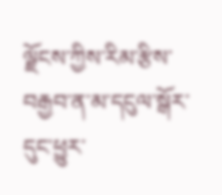ལྗོངས་ཀྱིས་རིམ་རྩིས་བརྒྱབ་ན་མ་དངུལ་སྒོར་དུང་ཕྱུར་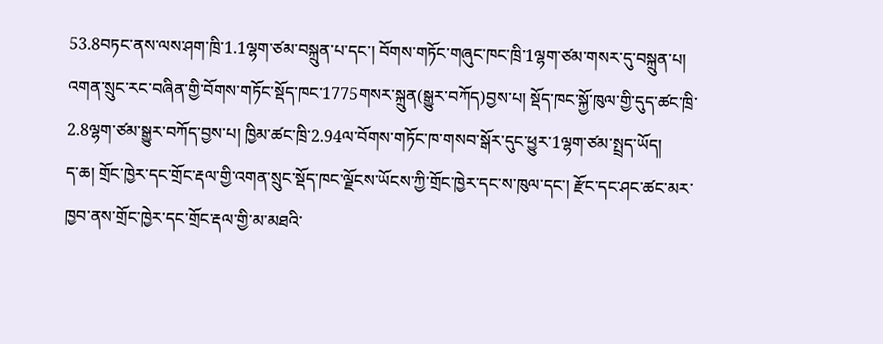53.8བཏང་ནས་ལས་ཤག་ཁྲི་1.1ལྷག་ཙམ་བསྐྲུན་པ་དང་། བོགས་གཏོང་གཞུང་ཁང་ཁྲི་1ལྷག་ཙམ་གསར་དུ་བསྐྲུན་པ། འགན་སྲུང་རང་བཞིན་གྱི་བོགས་གཏོང་སྡོད་ཁང་1775གསར་སྐྲུན(སྒྱུར་བཀོད)བྱས་པ། སྡོད་ཁང་སྐྱོ་ཁུལ་གྱི་དུད་ཚང་ཁྲི་2.8ལྷག་ཙམ་སྒྱུར་བཀོད་བྱས་པ། ཁྱིམ་ཚང་ཁྲི་2.94ལ་བོགས་གཏོང་ཁ་གསབ་སྒོར་དུང་ཕྱུར་1ལྷག་ཙམ་སྤྲད་ཡོད།
ད་ཆ། གྲོང་ཁྱེར་དང་གྲོང་རྡལ་གྱི་འགན་སྲུང་སྡོད་ཁང་ལྗོངས་ཡོངས་ཀྱི་གྲོང་ཁྱེར་དང་ས་ཁུལ་དང་། རྫོང་དང་ཤང་ཚང་མར་ཁྱབ་ནས་གྲོང་ཁྱེར་དང་གྲོང་རྡལ་གྱི་མ་མཐའི་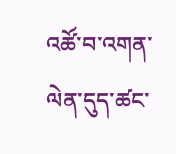འཚོ་བ་འགན་ལེན་དུད་ཚང་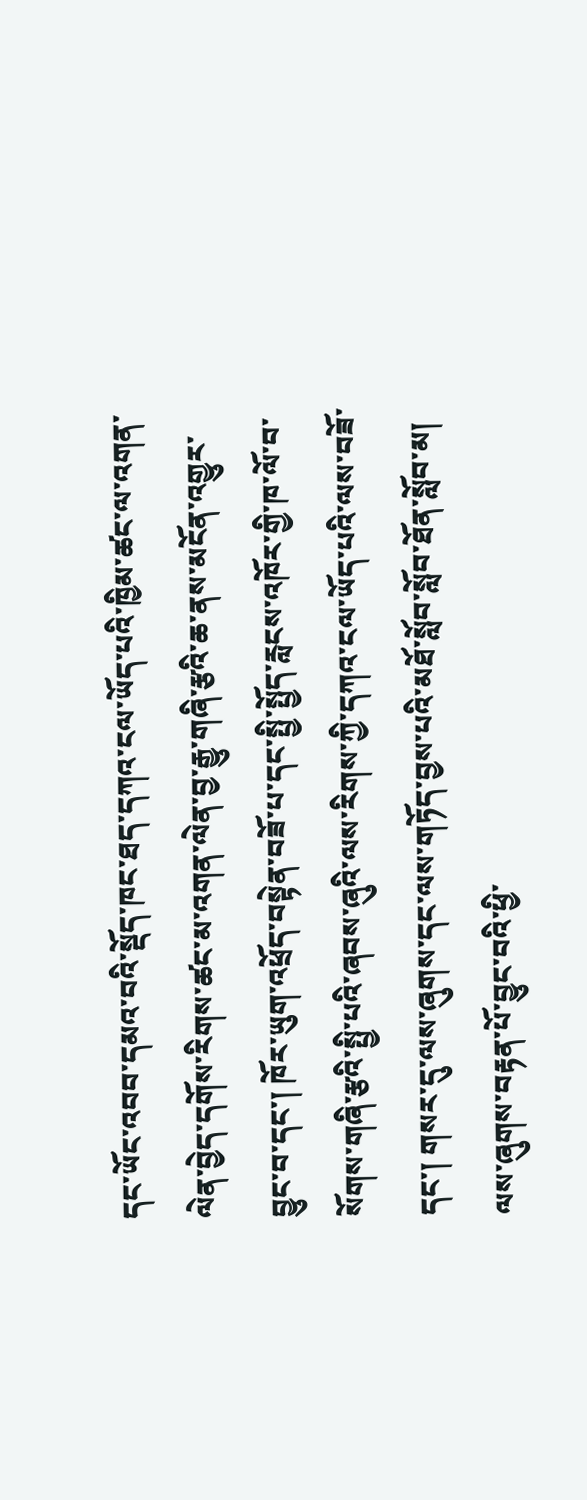དང་ཡོང་འབབ་དམའ་བའི་སྡོད་ཁང་ཐད་དཀའ་ངལ་ཡོད་པའི་ཁྱིམ་ཚང་ལ་འགན་ལེན་བྱེད་དགོས་རིགས་ཚང་མ་འགན་ལེན་བྱ་རྒྱུ་གཞི་རྩའི་ཆ་ནས་མངོན་འགྱུར་བྱུང་བ་དང་། ཁོར་ཡུག་འཕྲོད་བསྟེན་བཟོ་པ་དང་སྤྱི་སྤྱོད་རླངས་འཁོར་གྱི་ཁ་ལོ་བ་སོགས་གཞི་རྩའི་སྤྱི་པའི་ཞབས་ཞུའི་ལས་རིགས་ཀྱི་དཀའ་ངལ་ཡོད་པའི་ལས་བཟོ་དང་། གསར་དུ་ལས་ཞུགས་དང་ལས་གཏོད་བྱས་པའི་མཐོ་སློབ་སློབ་ཐོན་སློབ་མ། ལས་ཞུགས་བརྟན་པོ་བྱུང་བའི་ཕྱི་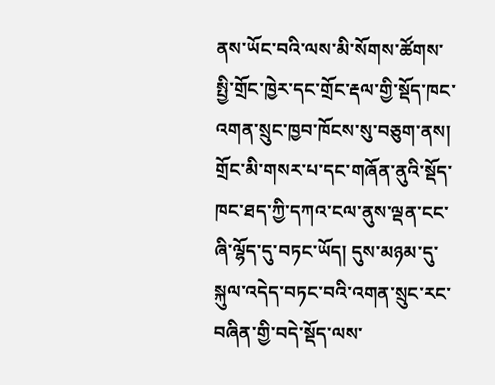ནས་ཡོང་བའི་ལས་མི་སོགས་ཚོགས་སྤྱི་གྲོང་ཁྱེར་དང་གྲོང་རྡལ་གྱི་སྡོད་ཁང་འགན་སྲུང་ཁྱབ་ཁོངས་སུ་བཅུག་ནས། གྲོང་མི་གསར་པ་དང་གཞོན་ནུའི་སྡོད་ཁང་ཐད་ཀྱི་དཀའ་ངལ་ནུས་ལྡན་ངང་ཞི་ལྷོད་དུ་བཏང་ཡོད། དུས་མཉམ་དུ་སྐུལ་འདེད་བཏང་བའི་འགན་སྲུང་རང་བཞིན་གྱི་བདེ་སྡོད་ལས་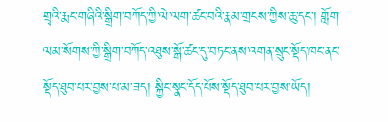གྲྭའི་རྨང་གཞིའི་སྒྲིག་བཀོད་ཀྱི་ལེ་ལག་ཚང་བའི་རྣམ་གྲངས་ཀྱིས་ཆུ་དང་། གློག ལམ་སོགས་ཀྱི་སྒྲིག་བཀོད་འཐུས་སྒོ་ཚང་དུ་བཏང་ནས་འགན་སྲུང་སྡོད་ཁང་ནང་སྡོད་ཐུབ་པར་བྱས་པ་མ་ཟད། སྐྱིང་སྣང་དོད་པོས་སྡོད་ཐུབ་པར་བྱས་ཡོད།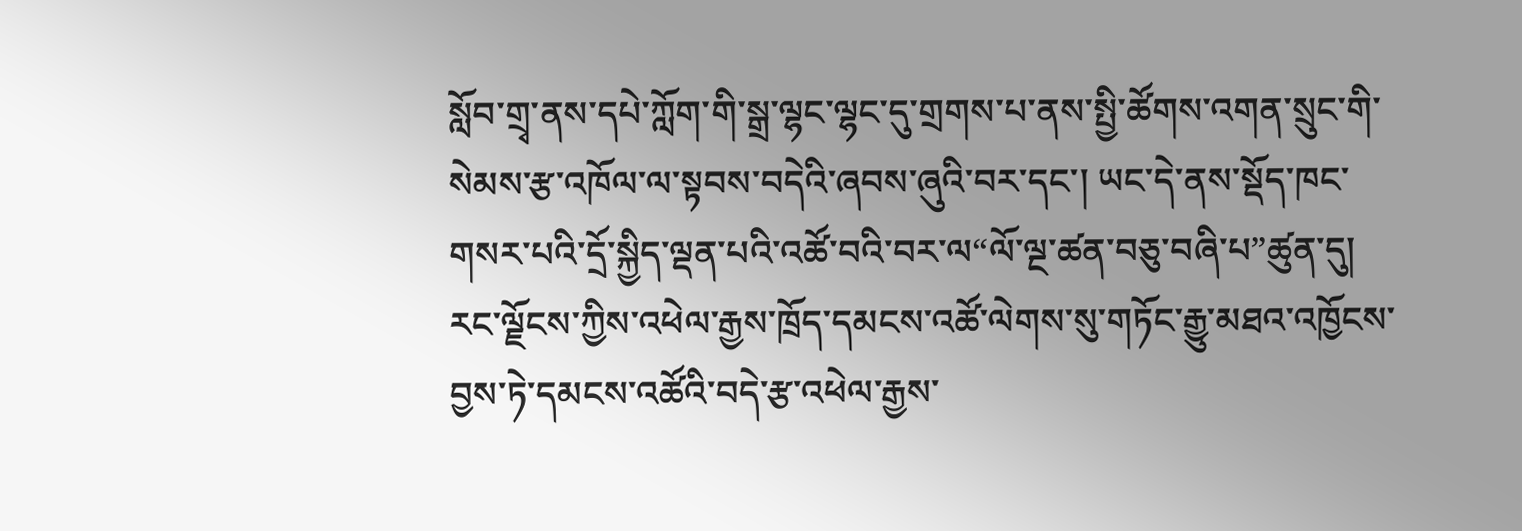སློབ་གྲྭ་ནས་དཔེ་ཀློག་གི་སྒྲ་ལྷང་ལྷང་དུ་གྲགས་པ་ནས་སྤྱི་ཚོགས་འགན་སྲུང་གི་སེམས་རྩ་འཁོལ་ལ་སྟབས་བདེའི་ཞབས་ཞུའི་བར་དང་། ཡང་དེ་ནས་སྡོད་ཁང་གསར་པའི་དྲོ་སྐྱིད་ལྡན་པའི་འཚོ་བའི་བར་ལ“ལོ་ལྔ་ཚན་བཅུ་བཞི་པ”ཚུན་དུ། རང་ལྗོངས་ཀྱིས་འཕེལ་རྒྱས་ཁྲོད་དམངས་འཚོ་ལེགས་སུ་གཏོང་རྒྱུ་མཐའ་འཁྱོངས་བྱས་ཏེ་དམངས་འཚོའི་བདེ་རྩ་འཕེལ་རྒྱས་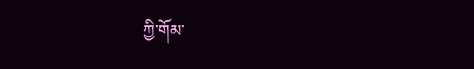ཀྱི་གོམ་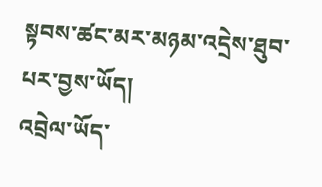སྟབས་ཚང་མར་མཉམ་འདྲེས་ཐུབ་པར་བྱས་ཡོད།
འབྲེལ་ཡོད་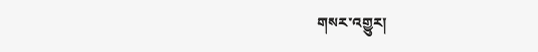གསར་འགྱུར།